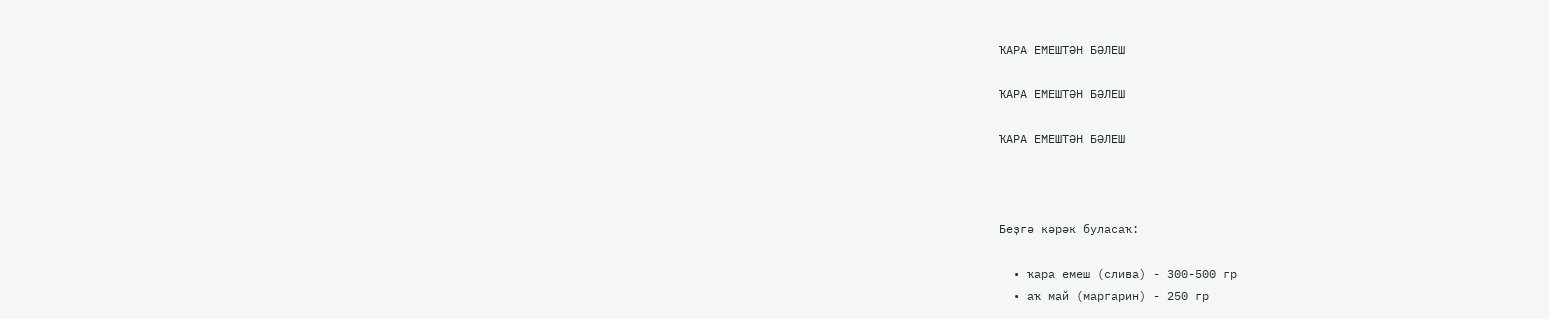ҠАРА ЕМЕШТӘН БӘЛЕШ

ҠАРА ЕМЕШТӘН БӘЛЕШ

ҠАРА ЕМЕШТӘН БӘЛЕШ



Беҙгә кәрәк буласаҡ:

  • ҡара емеш (слива) - 300-500 гр
  • аҡ май (маргарин) - 250 гр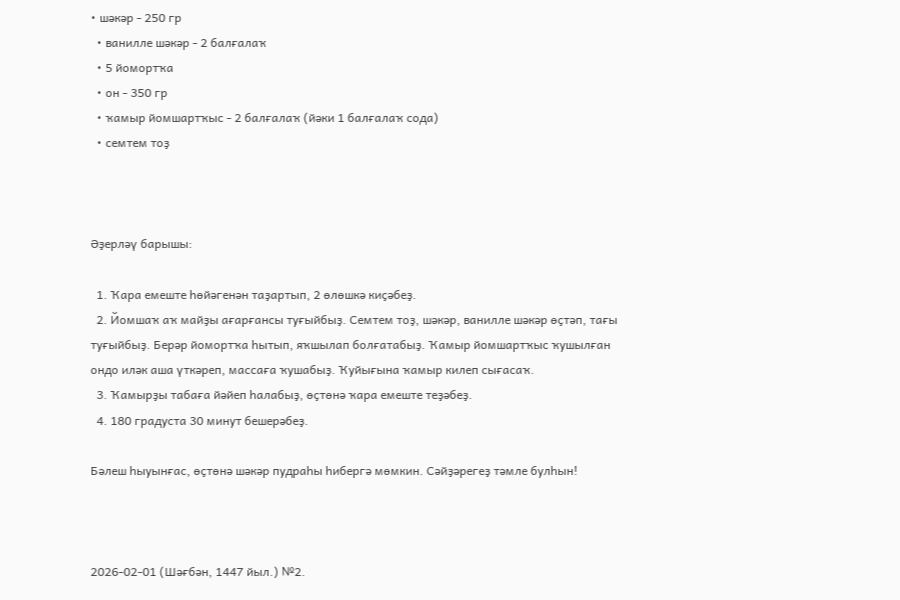• шәкәр - 250 гр
  • ванилле шәкәр - 2 балғалаҡ
  • 5 йомортҡа
  • он - 350 гр
  • ҡамыр йомшартҡыс - 2 балғалаҡ (йәки 1 балғалаҡ сода)
  • семтем тоҙ



Әҙерләү барышы:

  1. Ҡара емеште һөйәгенән таҙартып, 2 өлөшкә киҫәбеҙ.
  2. Йомшаҡ аҡ майҙы ағарғансы туғыйбыҙ. Семтем тоҙ, шәкәр, ванилле шәкәр өҫтәп, тағы туғыйбыҙ. Берәр йомортҡа һытып, яҡшылап болғатабыҙ. Ҡамыр йомшартҡыс ҡушылған ондо иләк аша үткәреп, массаға ҡушабыҙ. Ҡуйығына ҡамыр килеп сығасаҡ.
  3. Ҡамырҙы табаға йәйеп һалабыҙ, өҫтөнә ҡара емеште теҙәбеҙ.
  4. 180 градуста 30 минут бешерәбеҙ.

Бәлеш һыуынғас, өҫтөнә шәкәр пудраһы һибергә мөмкин. Сәйҙәрегеҙ тәмле булһын!



2026-02-01 (Шәғбән, 1447 йыл.) №2.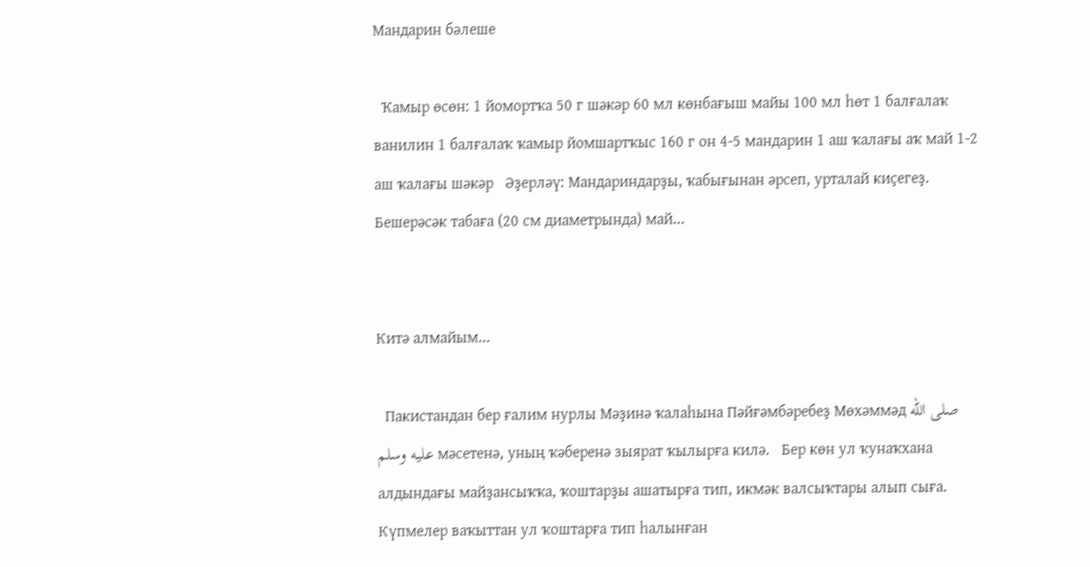Мандарин бәлеше

  Ҡамыр өсөн: 1 йомортҡа 50 г шәкәр 60 мл көнбағыш майы 100 мл һөт 1 балғалаҡ ванилин 1 балғалаҡ ҡамыр йомшартҡыс 160 г он 4-5 мандарин 1 аш ҡалағы аҡ май 1-2 аш ҡалағы шәкәр   Әҙерләү: Мандариндарҙы, ҡабығынан әрсеп, урталай киҫегеҙ. Бешерәсәк табаға (20 см диаметрында) май...


Китә алмайым...

  Пакистандан бер ғалим нурлы Мәҙинә ҡалаһына Пәйғәмбәребеҙ Мөхәммәд صلى الله عليه وسلم мәсетенә, уның ҡәберенә зыярат ҡылырға килә.   Бер көн ул ҡунаҡхана алдындағы майҙансыҡҡа, ҡоштарҙы ашатырға тип, икмәк валсыҡтары алып сыға. Күпмелер ваҡыттан ул ҡоштарға тип һалынған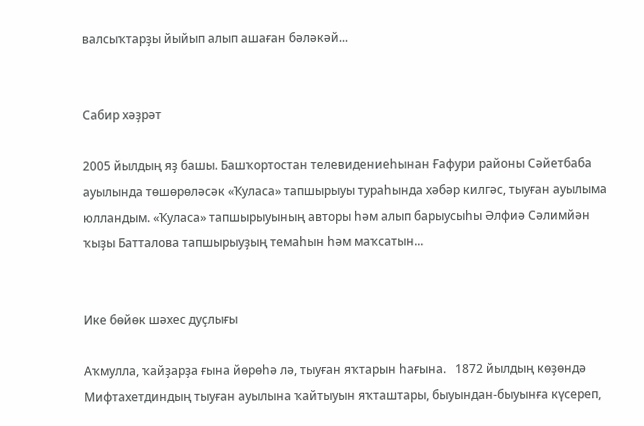валсыҡтарҙы йыйып алып ашаған бәләкәй...


Сабир хәҙрәт

2005 йылдың яҙ башы. Башҡортостан телевидениеһынан Ғафури районы Сәйетбаба ауылында төшөрөләсәк «Ҡуласа» тапшырыуы тураһында хәбәр килгәс, тыуған ауылыма юлландым. «Ҡуласа» тапшырыуының авторы һәм алып барыусыһы Әлфиә Сәлимйән ҡыҙы Батталова тапшырыуҙың темаһын һәм маҡсатын...


Ике бөйөк шәхес дуҫлығы

Аҡмулла, ҡайҙарҙа ғына йөрөһә лә, тыуған яҡтарын һағына.   1872 йылдың көҙөндә Мифтахетдиндың тыуған ауылына ҡайтыуын яҡташтары, быуындан-быуынға күсереп,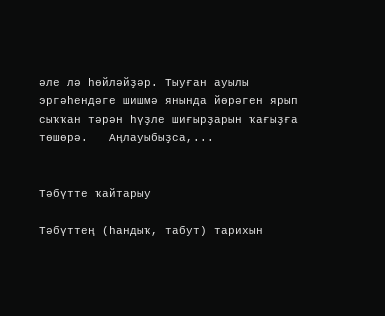әле лә һөйләйҙәр. Тыуған ауылы эргәһендәге шишмә янында йөрәген ярып сыҡҡан тәрән һүҙле шиғырҙарын ҡағыҙға төшөрә.   Аңлауыбыҙса,...


Тәбүтте ҡайтарыу

Тәбүттең (һандыҡ, табут) тарихын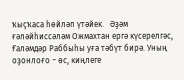ҡыҫҡаса һөйләп үтәйек.   Әҙәм ғәләйһиссәләм Ожмахтан ергә күсерелгәс, Ғаләмдәр Раббыһы уға тәбүт бирә. Уның оҙонлоғо − өс, киңлеге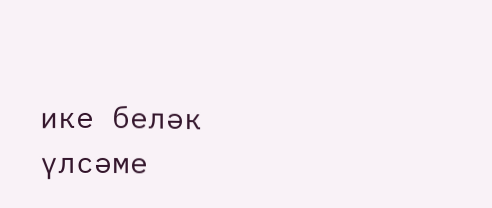ике беләк үлсәме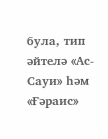була, тип әйтелә «Ас-Сауи» һәм «Ғәраис»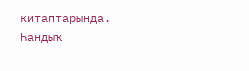китаптарында. Һандыҡ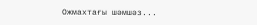Ожмахтағы шәмшәз...